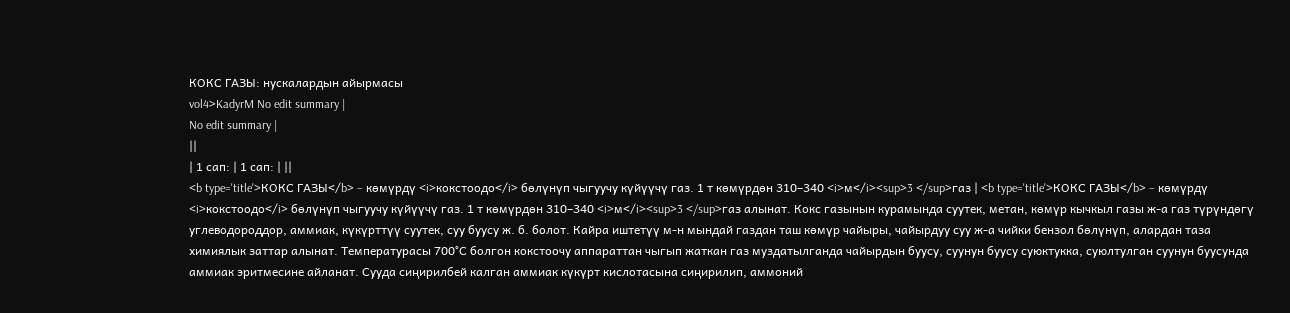КОКС ГАЗЫ: нускалардын айырмасы
vol4>KadyrM No edit summary |
No edit summary |
||
| 1 сап: | 1 сап: | ||
<b type='title'>КОКС ГАЗЫ</b> – көмүрдү <i>кокстоодо</i> бөлүнүп чыгуучу күйүүчү газ. 1 т көмүрдөн 310–340 <i>м</i><sup>3 </sup>газ | <b type='title'>КОКС ГАЗЫ</b> – көмүрдү <i>кокстоодо</i> бөлүнүп чыгуучу күйүүчү газ. 1 т көмүрдөн 310–340 <i>м</i><sup>3 </sup>газ алынат. Кокс газынын курамында суутек, метан, көмүр кычкыл газы ж-а газ түрүндөгү углеводороддор, аммиак, күкүрттүү суутек, суу буусу ж. б. болот. Кайра иштетүү м-н мындай газдан таш көмүр чайыры, чайырдуу суу ж-а чийки бензол бөлүнүп, алардан таза химиялык заттар алынат. Температурасы 700°С болгон кокстоочу аппараттан чыгып жаткан газ муздатылганда чайырдын буусу, суунун буусу суюктукка, суюлтулган суунун буусунда аммиак эритмесине айланат. Сууда сиңирилбей калган аммиак күкүрт кислотасына сиңирилип, аммоний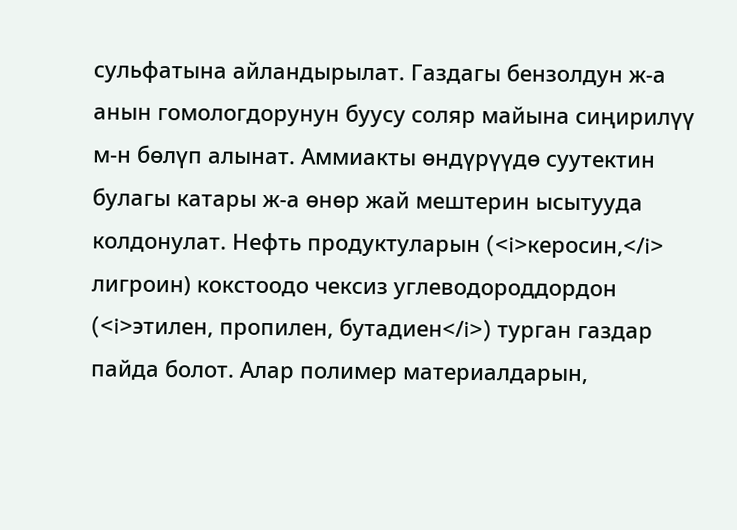сульфатына айландырылат. Газдагы бензолдун ж-а анын гомологдорунун буусу соляр майына сиңирилүү м-н бөлүп алынат. Аммиакты өндүрүүдө суутектин булагы катары ж-а өнөр жай мештерин ысытууда колдонулат. Нефть продуктуларын (<i>керосин,</i> лигроин) кокстоодо чексиз углеводороддордон (<i>этилен, пропилен, бутадиен</i>) турган газдар пайда болот. Алар полимер материалдарын,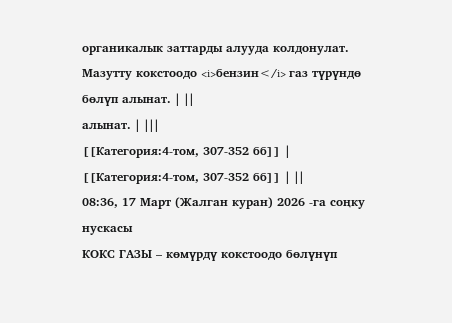органикалык заттарды алууда колдонулат. Мазутту кокстоодо <i>бензин</i> газ түрүндө бөлүп алынат. | ||
алынат. | |||
[[Категория:4-том, 307-352 бб]] | [[Категория:4-том, 307-352 бб]] | ||
08:36, 17 Март (Жалган куран) 2026 -га соңку нускасы
КОКС ГАЗЫ – көмүрдү кокстоодо бөлүнүп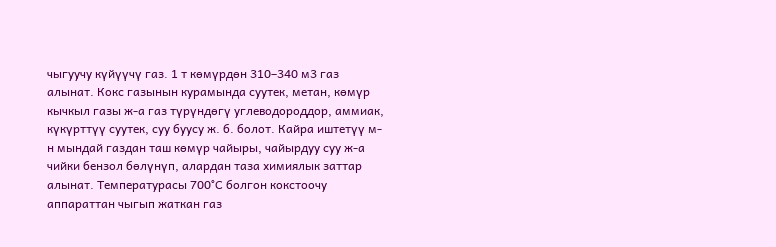чыгуучу күйүүчү газ. 1 т көмүрдөн 310–340 м3 газ алынат. Кокс газынын курамында суутек, метан, көмүр кычкыл газы ж-а газ түрүндөгү углеводороддор, аммиак, күкүрттүү суутек, суу буусу ж. б. болот. Кайра иштетүү м-н мындай газдан таш көмүр чайыры, чайырдуу суу ж-а чийки бензол бөлүнүп, алардан таза химиялык заттар алынат. Температурасы 700°С болгон кокстоочу аппараттан чыгып жаткан газ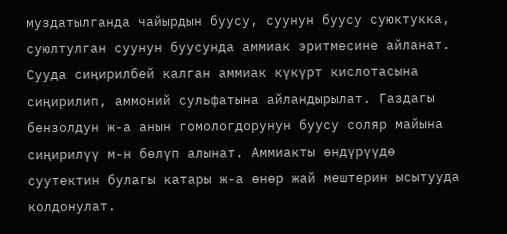муздатылганда чайырдын буусу, суунун буусу суюктукка, суюлтулган суунун буусунда аммиак эритмесине айланат. Сууда сиңирилбей калган аммиак күкүрт кислотасына сиңирилип, аммоний сульфатына айландырылат. Газдагы бензолдун ж-а анын гомологдорунун буусу соляр майына сиңирилүү м-н бөлүп алынат. Аммиакты өндүрүүдө суутектин булагы катары ж-а өнөр жай мештерин ысытууда колдонулат.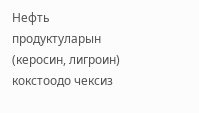Нефть продуктуларын (керосин, лигроин) кокстоодо чексиз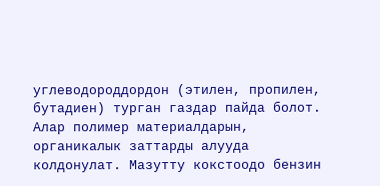углеводороддордон (этилен, пропилен, бутадиен) турган газдар пайда болот. Алар полимер материалдарын, органикалык заттарды алууда колдонулат. Мазутту кокстоодо бензин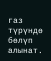газ түрүндө бөлүп алынат.